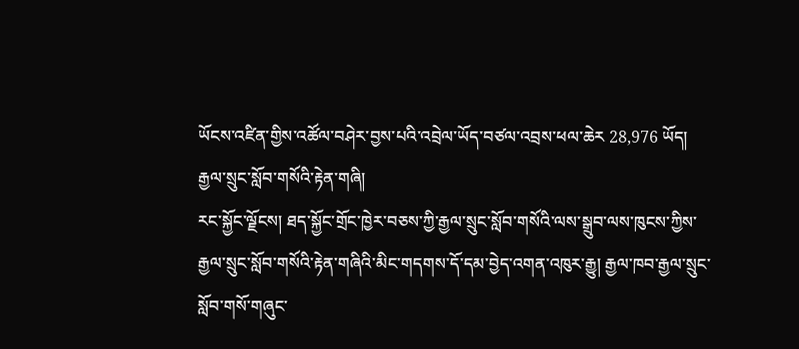ཡོངས་འཛིན་གྱིས་འཚོལ་བཤེར་བྱས་པའི་འབྲེལ་ཡོད་བཙལ་འབྲས་ཕལ་ཆེར 28,976 ཡོད།
རྒྱལ་སྲུང་སློབ་གསོའི་རྟེན་གཞི།
རང་སྐྱོང་ལྗོངས། ཐད་སྐྱོང་གྲོང་ཁྱེར་བཅས་ཀྱི་རྒྱལ་སྲུང་སློབ་གསོའི་ལས་སྒྲུབ་ལས་ཁུངས་ཀྱིས་རྒྱལ་སྲུང་སློབ་གསོའི་རྟེན་གཞིའི་མིང་གདགས་དོ་དམ་བྱེད་འགན་འཁུར་རྒྱུ། རྒྱལ་ཁབ་རྒྱལ་སྲུང་སློབ་གསོ་གཞུང་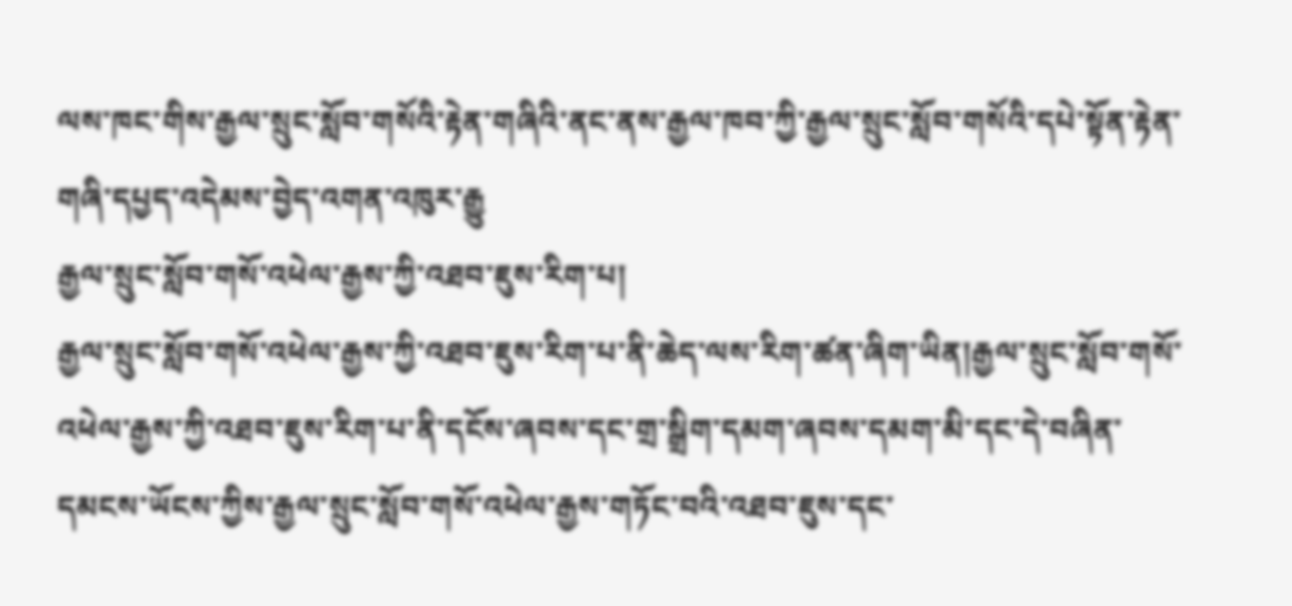ལས་ཁང་གིས་རྒྱལ་སྲུང་སློབ་གསོའི་རྟེན་གཞིའི་ནང་ནས་རྒྱལ་ཁབ་ཀྱི་རྒྱལ་སྲུང་སློབ་གསོའི་དཔེ་སྟོན་རྟེན་གཞི་དཔྱད་འདེམས་བྱེད་འགན་འཁུར་རྒྱུ
རྒྱལ་སྲུང་སློབ་གསོ་འཕེལ་རྒྱས་ཀྱི་འཐབ་ཇུས་རིག་པ།
རྒྱལ་སྲུང་སློབ་གསོ་འཕེལ་རྒྱས་ཀྱི་འཐབ་ཇུས་རིག་པ་ནི་ཆེད་ལས་རིག་ཚན་ཞིག་ཡིན།རྒྱལ་སྲུང་སློབ་གསོ་འཕེལ་རྒྱས་ཀྱི་འཐབ་ཇུས་རིག་པ་ནི་དངོས་ཞབས་དང་གྲ་སྒྲིག་དམག་ཞབས་དམག་མི་དང་དེ་བཞིན་དམངས་ཡོངས་ཀྱིས་རྒྱལ་སྲུང་སློབ་གསོ་འཕེལ་རྒྱས་གཏོང་བའི་འཐབ་ཇུས་དང་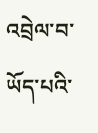འབྲེལ་བ་ཡོད་པའི་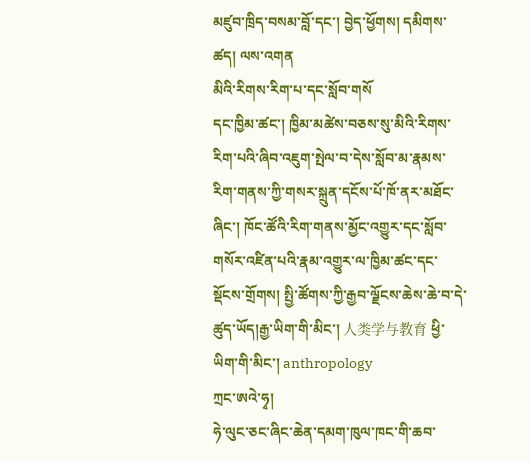མཛུབ་ཁྲིད་བསམ་བློ་དང་། བྱེད་ཕྱོགས། དམིགས་ཚད། ལས་འགན
མིའི་རིགས་རིག་པ་དང་སློབ་གསོ
དང་ཁྱིམ་ཚང་། ཁྱིམ་མཚེས་བཅས་སུ་མིའི་རིགས་རིག་པའི་ཞིབ་འཇུག་སྤེལ་བ་དེས་སློབ་མ་རྣམས་རིག་གནས་ཀྱི་གསར་སྐྲུན་དངོས་པོ་ཁོ་ནར་མཐོང་ཞིང་། ཁོང་ཚོའི་རིག་གནས་མྱོང་འགྱུར་དང་སློབ་གསོར་འཛིན་པའི་རྣམ་འགྱུར་ལ་ཁྱིམ་ཚང་དང་སྡོངས་གྲོགས། སྤྱི་ཚོགས་ཀྱི་རྒྱབ་ལྗོངས་ཆེས་ཆེ་བ་དེ་ཚུད་ཡོད།རྒྱ་ཡིག་གི་མིང་། 人类学与教育 ཕྱི་ཡིག་གི་མིང་། anthropology
ཀྲང་ཨའེ་ཧྭ།
ཧེ་ལུང་ཅང་ཞིང་ཆེན་དམག་ཁུལ་ཁང་གི་ཆབ་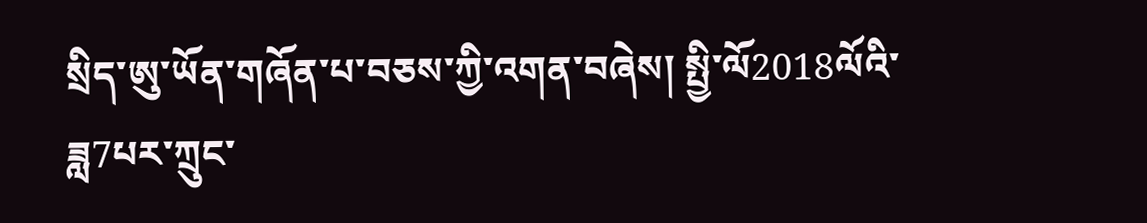སྲིད་ཨུ་ཡོན་གཞོན་པ་བཅས་ཀྱི་འགན་བཞེས། སྤྱི་ལོ2018ལོའི་ཟླ7པར་ཀྲུང་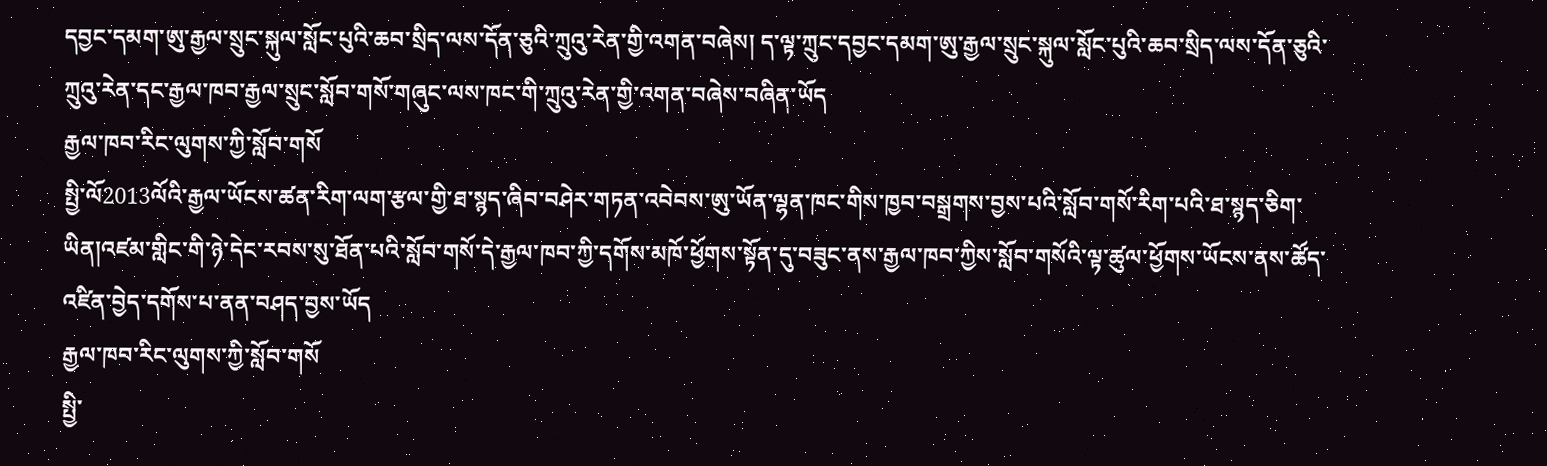དབྱང་དམག་ཨུ་རྒྱལ་སྲུང་སྐུལ་སློང་པུའི་ཆབ་སྲིད་ལས་དོན་ཅུའི་ཀྲུའུ་རེན་གྱི་འགན་བཞེས། ད་ལྟ་ཀྲུང་དབྱང་དམག་ཨུ་རྒྱལ་སྲུང་སྐུལ་སློང་པུའི་ཆབ་སྲིད་ལས་དོན་ཅུའི་ཀྲུའུ་རེན་དང་རྒྱལ་ཁབ་རྒྱལ་སྲུང་སློབ་གསོ་གཞུང་ལས་ཁང་གི་ཀྲུའུ་རེན་གྱི་འགན་བཞེས་བཞིན་ཡོད
རྒྱལ་ཁབ་རིང་ལུགས་ཀྱི་སློབ་གསོ
སྤྱི་ལོ2013ལོའི་རྒྱལ་ཡོངས་ཚན་རིག་ལག་རྩལ་གྱི་ཐ་སྙད་ཞིབ་བཤེར་གཏན་འབེབས་ཨུ་ཡོན་ལྷན་ཁང་གིས་ཁྱབ་བསྒྲགས་བྱས་པའི་སློབ་གསོ་རིག་པའི་ཐ་སྙད་ཅིག་ཡིན།འཛམ་གླིང་གི་ཉེ་དེང་རབས་སུ་ཐོན་པའི་སློབ་གསོ་དེ་རྒྱལ་ཁབ་ཀྱི་དགོས་མཁོ་ཕྱོགས་སྟོན་དུ་བཟུང་ནས་རྒྱལ་ཁབ་ཀྱིས་སློབ་གསོའི་ལྟ་ཚུལ་ཕྱོགས་ཡོངས་ནས་ཚོད་འཛིན་བྱེད་དགོས་པ་ནན་བཤད་བྱས་ཡོད
རྒྱལ་ཁབ་རིང་ལུགས་ཀྱི་སློབ་གསོ
སྤྱི་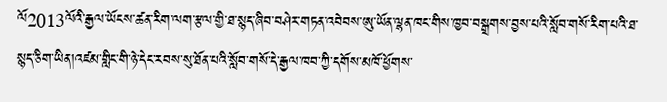ལོ2013ལོའི་རྒྱལ་ཡོངས་ཚན་རིག་ལག་རྩལ་གྱི་ཐ་སྙད་ཞིབ་བཤེར་གཏན་འབེབས་ཨུ་ཡོན་ལྷན་ཁང་གིས་ཁྱབ་བསྒྲགས་བྱས་པའི་སློབ་གསོ་རིག་པའི་ཐ་སྙད་ཅིག་ཡིན།འཛམ་གླིང་གི་ཉེ་དེང་རབས་སུ་ཐོན་པའི་སློབ་གསོ་དེ་རྒྱལ་ཁབ་ཀྱི་དགོས་མཁོ་ཕྱོགས་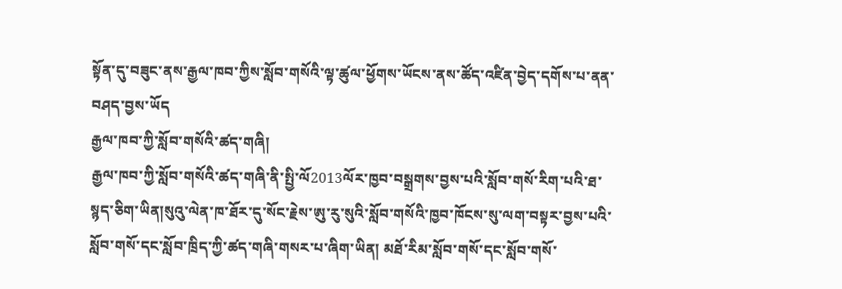སྟོན་དུ་བཟུང་ནས་རྒྱལ་ཁབ་ཀྱིས་སློབ་གསོའི་ལྟ་ཚུལ་ཕྱོགས་ཡོངས་ནས་ཚོད་འཛིན་བྱེད་དགོས་པ་ནན་བཤད་བྱས་ཡོད
རྒྱལ་ཁབ་ཀྱི་སློབ་གསོའི་ཚད་གཞི།
རྒྱལ་ཁབ་ཀྱི་སློབ་གསོའི་ཚད་གཞི་ནི་སྤྱི་ལོ2013ལོར་ཁྱབ་བསྒྲགས་བྱས་པའི་སློབ་གསོ་རིག་པའི་ཐ་སྙད་ཅིག་ཡིན།སུའུ་ལེན་ཁ་ཐོར་དུ་སོང་རྗེས་ཨུ་རུ་སུའི་སློབ་གསོའི་ཁྱབ་ཁོངས་སུ་ལག་བསྟར་བྱས་པའི་སློབ་གསོ་དང་སློབ་ཁྲིད་ཀྱི་ཚད་གཞི་གསར་པ་ཞིག་ཡིན། མཐོ་རིམ་སློབ་གསོ་དང་སློབ་གསོ་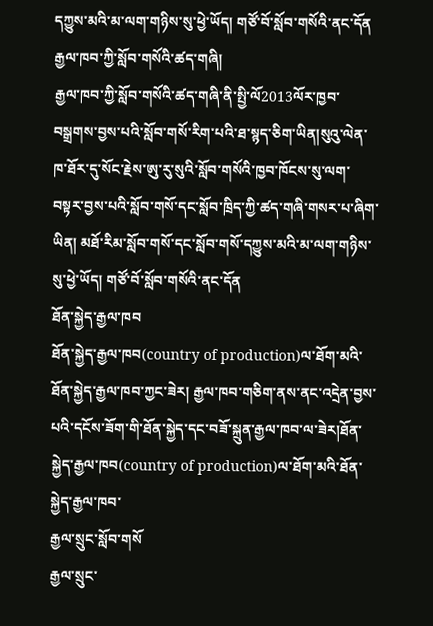དཀྱུས་མའི་མ་ལག་གཉིས་སུ་ཕྱེ་ཡོད། གཙོ་བོ་སློབ་གསོའི་ནང་དོན
རྒྱལ་ཁབ་ཀྱི་སློབ་གསོའི་ཚད་གཞི།
རྒྱལ་ཁབ་ཀྱི་སློབ་གསོའི་ཚད་གཞི་ནི་སྤྱི་ལོ2013ལོར་ཁྱབ་བསྒྲགས་བྱས་པའི་སློབ་གསོ་རིག་པའི་ཐ་སྙད་ཅིག་ཡིན།སུའུ་ལེན་ཁ་ཐོར་དུ་སོང་རྗེས་ཨུ་རུ་སུའི་སློབ་གསོའི་ཁྱབ་ཁོངས་སུ་ལག་བསྟར་བྱས་པའི་སློབ་གསོ་དང་སློབ་ཁྲིད་ཀྱི་ཚད་གཞི་གསར་པ་ཞིག་ཡིན། མཐོ་རིམ་སློབ་གསོ་དང་སློབ་གསོ་དཀྱུས་མའི་མ་ལག་གཉིས་སུ་ཕྱེ་ཡོད། གཙོ་བོ་སློབ་གསོའི་ནང་དོན
ཐོན་སྐྱེད་རྒྱལ་ཁབ
ཐོན་སྐྱེད་རྒྱལ་ཁབ(country of production)ལ་ཐོག་མའི་ཐོན་སྐྱེད་རྒྱལ་ཁབ་ཀྱང་ཟེར། རྒྱལ་ཁབ་གཅིག་ནས་ནང་འདྲེན་བྱས་པའི་དངོས་ཟོག་གི་ཐོན་སྐྱེད་དང་བཟོ་སྐྲུན་རྒྱལ་ཁབ་ལ་ཟེར།ཐོན་སྐྱེད་རྒྱལ་ཁབ(country of production)ལ་ཐོག་མའི་ཐོན་སྐྱེད་རྒྱལ་ཁབ་
རྒྱལ་སྲུང་སློབ་གསོ
རྒྱལ་སྲུང་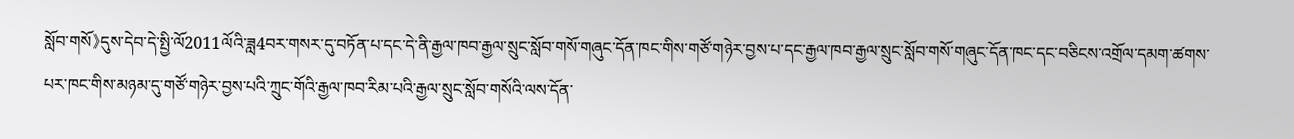སློབ་གསོ》དུས་དེབ་དེ་སྤྱི་ལོ2011ལོའི་ཟླ4བར་གསར་དུ་བཏོན་པ་དང་དེ་ནི་རྒྱལ་ཁབ་རྒྱལ་སྲུང་སློབ་གསོ་གཞུང་དོན་ཁང་གིས་གཙོ་གཉེར་བྱས་པ་དང་རྒྱལ་ཁབ་རྒྱལ་སྲུང་སློབ་གསོ་གཞུང་དོན་ཁང་དང་བཅིངས་འགྲོལ་དམག་ཚགས་པར་ཁང་གིས་མཉམ་དུ་གཙོ་གཉེར་བྱས་པའི་ཀྲུང་གོའི་རྒྱལ་ཁབ་རིམ་པའི་རྒྱལ་སྲུང་སློབ་གསོའི་ལས་དོན་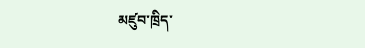མཛུབ་ཁྲིད་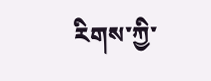རིགས་ཀྱི་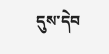དུས་དེབ